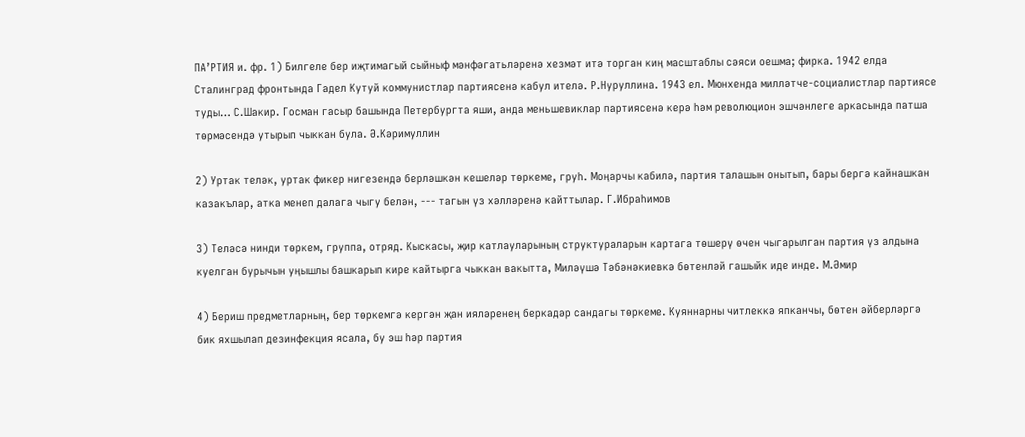ПА’РТИЯ и. фр. 1) Билгеле бер иҗтимагый сыйныф мәнфәгатьләренә хезмәт итә торган киң масштаблы сәяси оешма; фирка. 1942 елда Сталинград фронтында Гадел Кутуй коммунистлар партиясенә кабул ителә. Р.Нуруллина. 1943 ел. Мюнхенда милләтче-социалистлар партиясе туды… С.Шакир. Госман гасыр башында Петербургта яши, анда меньшевиклар партиясенә керә һәм революцион эшчәнлеге аркасында патша төрмәсендә утырып чыккан була. Ә.Кәримуллин

2) Уртак теләк, уртак фикер нигезендә берләшкән кешеләр төркеме, груһ. Моңарчы кабилә, партия талашын онытып, бары бергә кайнашкан казакълар, атка менеп далага чыгу белән, --- тагын үз хәлләренә кайттылар. Г.Ибраһимов

3) Теләсә нинди төркем, группа, отряд. Кыскасы, җир катлауларының структураларын картага төшерү өчен чыгарылган партия үз алдына куелган бурычын уңышлы башкарып кире кайтырга чыккан вакытта, Миләүшә Тәбәнәкиевкә бөтенләй гашыйк иде инде. М.Әмир

4) Бериш предметларның, бер төркемгә кергән җан ияләренең беркадәр сандагы төркеме. Куяннарны читлеккә япканчы, бөтен әйберләргә бик яхшылап дезинфекция ясала, бу эш һәр партия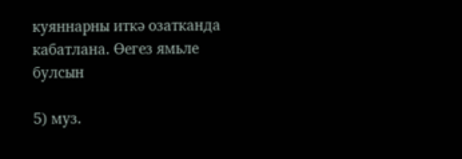куяннарны иткә озатканда кабатлана. Өегез ямьле булсын

5) муз.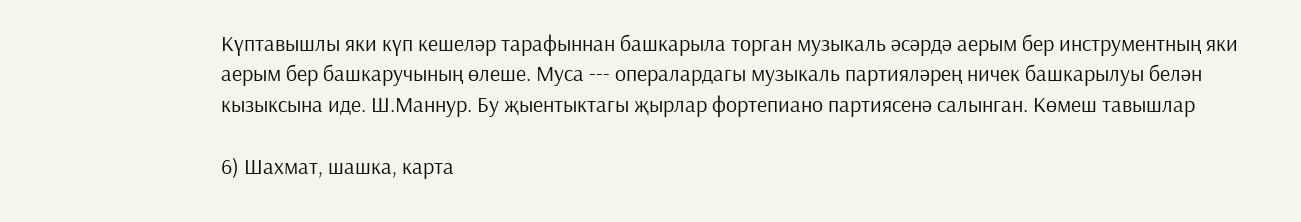Күптавышлы яки күп кешеләр тарафыннан башкарыла торган музыкаль әсәрдә аерым бер инструментның яки аерым бер башкаручының өлеше. Муса --- опералардагы музыкаль партияләрең ничек башкарылуы белән кызыксына иде. Ш.Маннур. Бу җыентыктагы җырлар фортепиано партиясенә салынган. Көмеш тавышлар

6) Шахмат, шашка, карта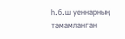һ.б.ш уеннарның тәмамланган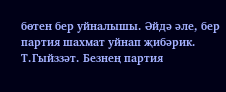бөтен бер уйналышы. Әйдә әле, бер партия шахмат уйнап җибәрик. Т.Гыйззәт. Безнең партия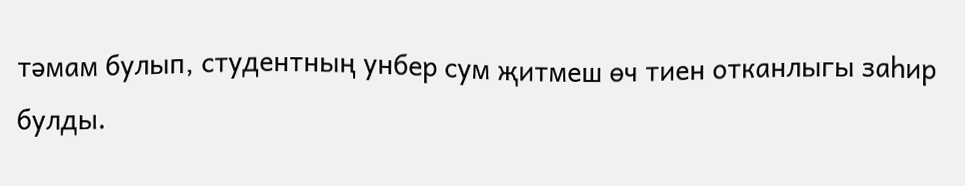тәмам булып, студентның унбер сум җитмеш өч тиен отканлыгы заһир булды.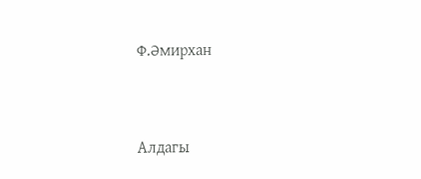Ф.Әмирхан



Алдагы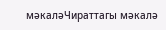мәкаләЧираттагы мәкалә